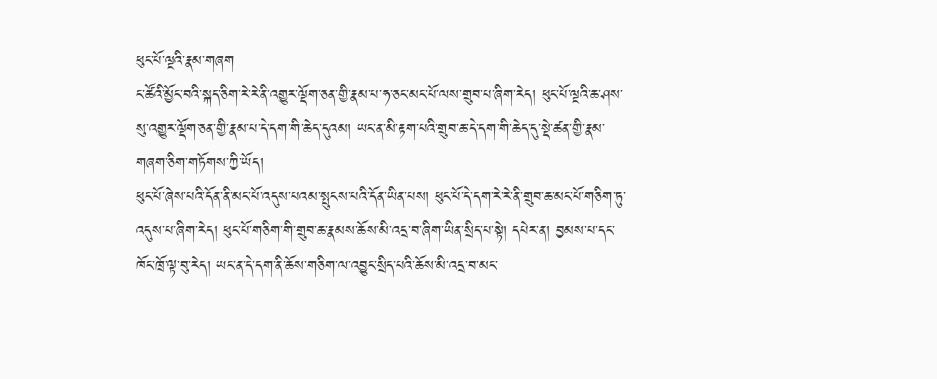ཕུང་པོ་ལྔའི་རྣམ་གཞག
ང་ཚོའི་མྱོང་བའི་སྐད་ཅིག་རེ་རེ་ནི་འགྱུར་ལྡོག་ཅན་གྱི་རྣམ་པ་ཧ་ཅང་མང་པོ་ལས་གྲུབ་པ་ཞིག་རེད། ཕུང་པོ་ལྔའི་ཆ་ཤས་སུ་འགྱུར་ལྡོག་ཅན་གྱི་རྣམ་པ་དེ་དག་གི་ཆེད་དུའམ། ཡང་ན་མི་རྟག་པའི་གྲུབ་ཆ་དེ་དག་གི་ཆེད་དུ་སྡེ་ཚན་གྱི་རྣམ་གཞག་ཅིག་གཏོགས་ཀྱི་ཡོད།
ཕུང་པོ་ཞེས་པའི་དོན་ནི་མང་པོ་འདུས་པའམ་སྤུངས་པའི་དོན་ཡིན་པས། ཕུང་པོ་དེ་དག་རེ་རེ་ནི་གྲུབ་ཆ་མང་པོ་གཅིག་ཏུ་འདུས་པ་ཞིག་རེད། ཕུང་པོ་གཅིག་གི་གྲུབ་ཆ་རྣམས་ཆོས་མི་འདྲ་བ་ཞིག་ཡིན་སྲིད་པ་སྟེ། དཔེར་ན། བྱམས་པ་དང་ཁོང་ཁྲོ་ལྟ་བུ་རེད། ཡང་ན་དེ་དག་ནི་ཆོས་གཅིག་ལ་འབྱུང་སྲིད་པའི་ཆོས་མི་འདྲ་བ་མང་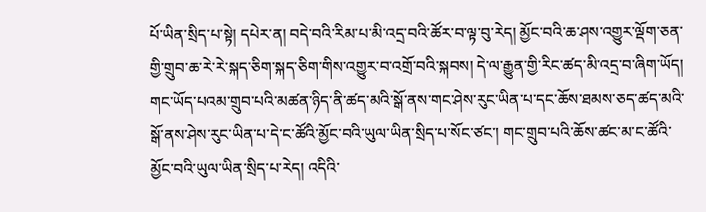པོ་ཡིན་སྲིད་པ་སྟེ། དཔེར་ན། བདེ་བའི་རིམ་པ་མི་འདྲ་བའི་ཚོར་བ་ལྟ་བུ་རེད། མྱོང་བའི་ཆ་ཤས་འགྱུར་ལྡོག་ཅན་གྱི་གྲུབ་ཆ་རེ་རེ་སྐད་ཅིག་སྐད་ཅིག་གིས་འགྱུར་བ་འགྲོ་བའི་སྐབས། དེ་ལ་རྒྱུན་གྱི་རིང་ཚད་མི་འདྲ་བ་ཞིག་ཡོད།
གང་ཡོད་པའམ་གྲུབ་པའི་མཚན་ཉིད་ནི་ཚད་མའི་སྒོ་ནས་གང་ཤེས་རུང་ཡིན་པ་དང་ཆོས་ཐམས་ཅད་ཚད་མའི་སྒོ་ནས་ཤེས་རུང་ཡིན་པ་དེ་ང་ཚོའི་མྱོང་བའི་ཡུལ་ཡིན་སྲིད་པ་སོང་ཙང་། གང་གྲུབ་པའི་ཆོས་ཚང་མ་ང་ཚོའི་མྱོང་བའི་ཡུལ་ཡིན་སྲིད་པ་རེད། འདིའི་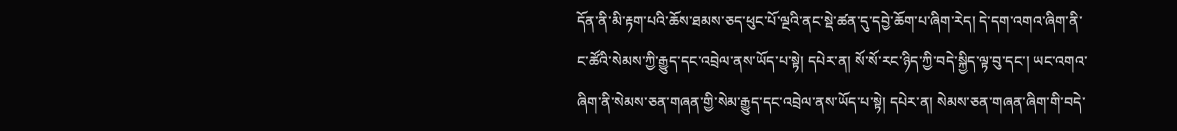དོན་ནི་མི་རྟག་པའི་ཆོས་ཐམས་ཅད་ཕུང་པོ་ལྔའི་ནང་སྡེ་ཚན་དུ་དབྱེ་ཆོག་པ་ཞིག་རེད། དེ་དག་འགའ་ཞིག་ནི་ང་ཚོའི་སེམས་ཀྱི་རྒྱུད་དང་འབྲེལ་ནས་ཡོད་པ་སྟེ། དཔེར་ན། སོ་སོ་རང་ཉིད་ཀྱི་བདེ་སྐྱིད་ལྟ་བུ་དང་། ཡང་འགའ་ཞིག་ནི་སེམས་ཅན་གཞན་གྱི་སེམ་རྒྱུད་དང་འབྲེལ་ནས་ཡོད་པ་སྟེ། དཔེར་ན། སེམས་ཅན་གཞན་ཞིག་གི་བདེ་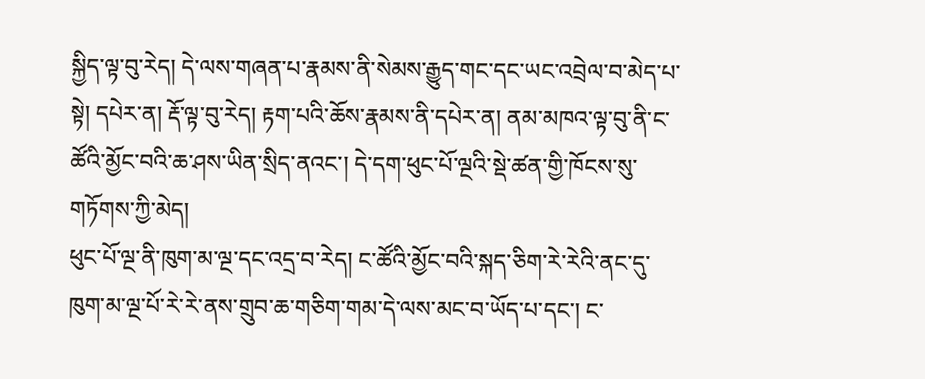སྐྱིད་ལྟ་བུ་རེད། དེ་ལས་གཞན་པ་རྣམས་ནི་སེམས་རྒྱུད་གང་དང་ཡང་འབྲེལ་བ་མེད་པ་སྟེ། དཔེར་ན། རྡོ་ལྟ་བུ་རེད། རྟག་པའི་ཆོས་རྣམས་ནི་དཔེར་ན། ནམ་མཁའ་ལྟ་བུ་ནི་ང་ཚོའི་མྱོང་བའི་ཆ་ཤས་ཡིན་སྲིད་ནའང་། དེ་དག་ཕུང་པོ་ལྔའི་སྡེ་ཚན་གྱི་ཁོངས་སུ་གཏོགས་ཀྱི་མེད།
ཕུང་པོ་ལྔ་ནི་ཁུག་མ་ལྔ་དང་འདྲ་བ་རེད། ང་ཚོའི་མྱོང་བའི་སྐད་ཅིག་རེ་རེའི་ནང་དུ་ཁུག་མ་ལྔ་པོ་རེ་རེ་ནས་གྲུབ་ཆ་གཅིག་གམ་དེ་ལས་མང་བ་ཡོད་པ་དང་། ང་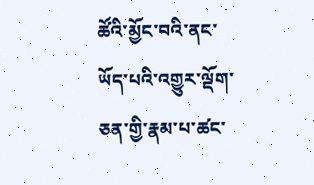ཚོའི་མྱོང་བའི་ནང་ཡོད་པའི་འགྱུར་ལྡོག་ཅན་གྱི་རྣམ་པ་ཚང་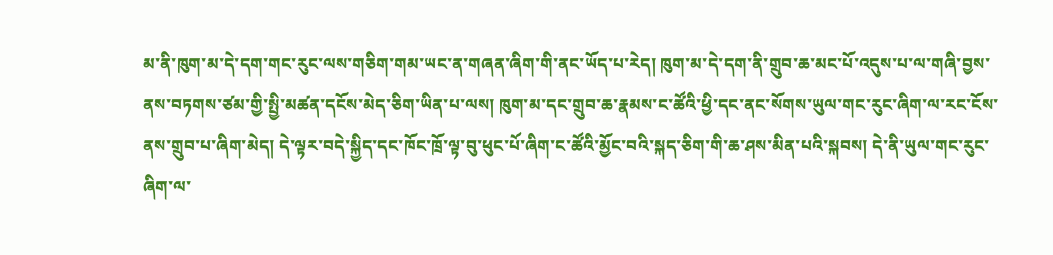མ་ནི་ཁུག་མ་དེ་དག་གང་རུང་ལས་གཅིག་གམ་ཡང་ན་གཞན་ཞིག་གི་ནང་ཡོད་པ་རེད། ཁུག་མ་དེ་དག་ནི་གྲུབ་ཆ་མང་པོ་འདུས་པ་ལ་གཞི་བྱས་ནས་བཏགས་ཙམ་གྱི་སྤྱི་མཚན་དངོས་མེད་ཅིག་ཡིན་པ་ལས། ཁུག་མ་དང་གྲུབ་ཆ་རྣམས་ང་ཚོའི་ཕྱི་དང་ནང་སོགས་ཡུལ་གང་རུང་ཞིག་ལ་རང་ངོས་ནས་གྲུབ་པ་ཞིག་མེད། དེ་ལྟར་བདེ་སྐྱིད་དང་ཁོང་ཁྲོ་ལྟ་བུ་ཕུང་པོ་ཞིག་ང་ཚོའི་མྱོང་བའི་སྐད་ཅིག་གི་ཆ་ཤས་མིན་པའི་སྐབས། དེ་ནི་ཡུལ་གང་རུང་ཞིག་ལ་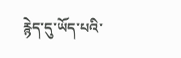རྙེད་དུ་ཡོད་པའི་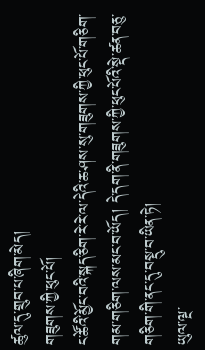ཚུལ་དུ་གྲུབ་པ་ཞིག་མེད།
གཟུགས་ཀྱི་ཕུང་པོ།
ང་ཚོའི་མྱོང་བའི་སྐད་ཅིག་རེ་རེ་ལ་དེའི་ཆ་ཤས་སུ་གཟུགས་ཀྱི་ཕུང་པོ་གཅིག་གམ་གཅིག་ལས་མང་བ་ཡོད། དེ་དག་ནི་གཟུགས་ཀྱི་ཕུང་པོའི་སྡེ་ཚན་བཅུ་གཅིག་གི་ནང་དུ་བསྡུ་བ་ཡིན་ཏེ།
ཡུལ་ལྔ་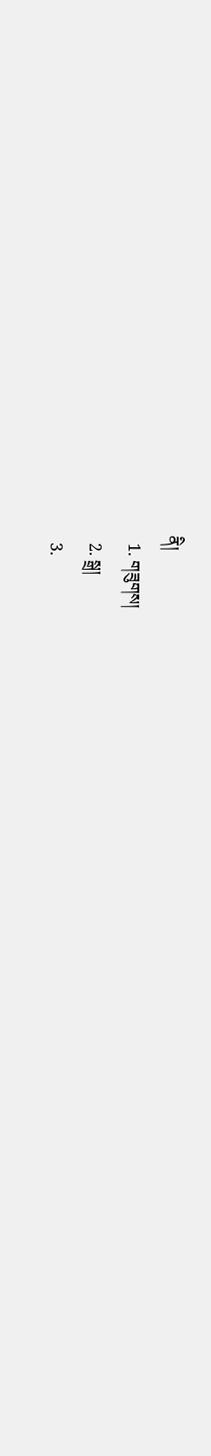ནི།
  1. གཟུགས།
  2. སྒྲ།
  3.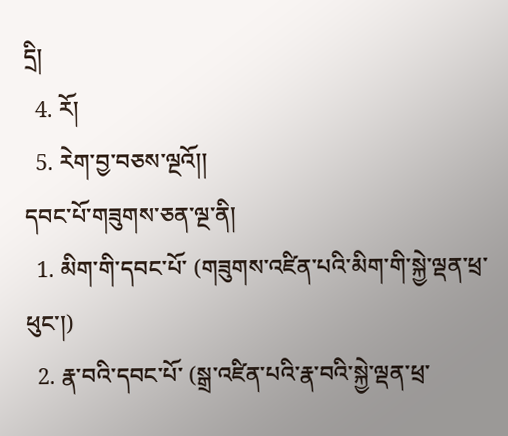དྲི།
  4. རོ།
  5. རེག་བྱ་བཅས་ལྔའོ།།
དབང་པོ་གཟུགས་ཅན་ལྔ་ནི།
  1. མིག་གི་དབང་པོ་ (གཟུགས་འཛིན་པའི་མིག་གི་སྐྱེ་ལྡན་ཕྲ་ཕུང་།)
  2. རྣ་བའི་དབང་པོ་ (སྒྲ་འཛིན་པའི་རྣ་བའི་སྐྱེ་ལྡན་ཕྲ་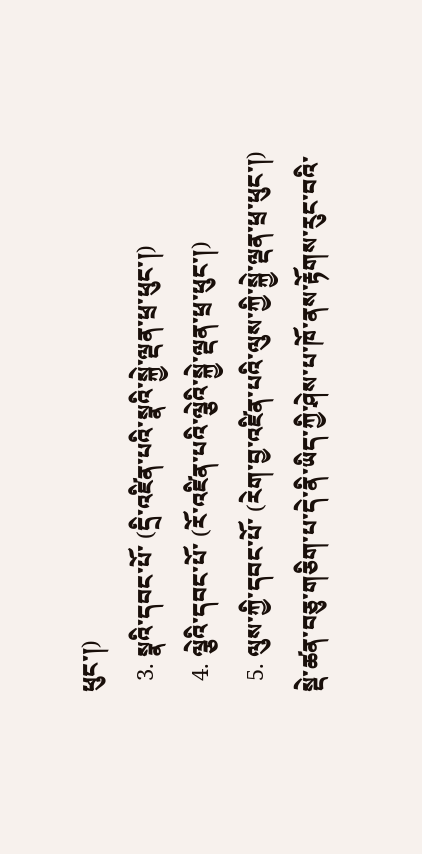ཕུང་།)
  3. སྣའི་དབང་པོ་ (དྲི་འཛིན་པའི་སྣའི་སྐྱེ་ལྡན་ཕྲ་ཕུང་།)
  4. ལྕེའི་དབང་པོ་ (རོ་འཛིན་པའི་ལྕེའི་སྐྱེ་ལྡན་ཕྲ་ཕུང་།)
  5. ལུས་ཀྱི་དབང་པོ་ (རེག་བྱ་འཛིན་པའི་ལུས་ཀྱི་སྐྱེ་ལྡན་ཕྲ་ཕུང་།)
སྡེ་ཚན་བཅུ་གཅིག་པ་དེ་ནི་ཡིད་ཀྱི་ཤེས་པ་ཁོ་ནས་རྟོགས་རུང་བའི་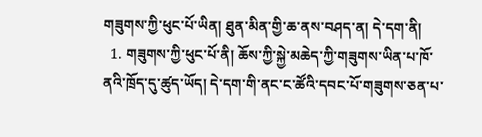གཟུགས་ཀྱི་ཕུང་པོ་ཡིན། ཐུན་མིན་གྱི་ཆ་ནས་བཤད་ན། དེ་དག་ནི།
  1. གཟུགས་ཀྱི་ཕུང་པོ་ནི། ཆོས་ཀྱི་སྐྱེ་མཆེད་ཀྱི་གཟུགས་ཡིན་པ་ཁོ་ནའི་ཁྲོད་དུ་ཚུད་ཡོད། དེ་དག་གི་ནང་ང་ཚོའི་དབང་པོ་གཟུགས་ཅན་པ་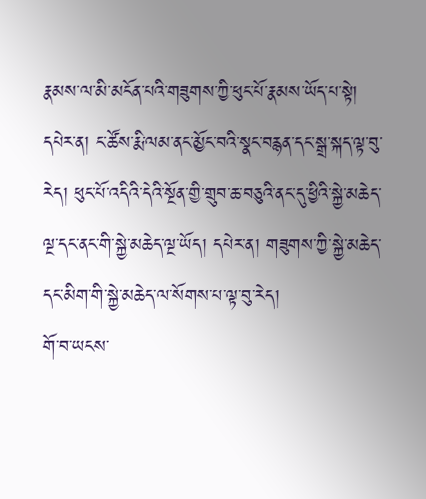རྣམས་ལ་མི་མངོན་པའི་གཟུགས་ཀྱི་ཕུང་པོ་རྣམས་ཡོད་པ་སྟེ། དཔེར་ན། ང་ཚོས་རྨི་ལམ་ནང་མྱོང་བའི་སྣང་བརྙན་དང་སྒྲ་སྐད་ལྟ་བུ་རེད། ཕུང་པོ་འདིའི་དེའི་སྔོན་གྱི་གྲུབ་ཆ་བཅུའི་ནང་དུ་ཕྱིའི་སྐྱེ་མཆེད་ལྔ་དང་ནང་གི་སྐྱེ་མཆེད་ལྔ་ཡོད། དཔེར་ན། གཟུགས་ཀྱི་སྐྱེ་མཆེད་དང་མིག་གི་སྐྱེ་མཆེད་ལ་སོགས་པ་ལྟ་བུ་རེད།
གོ་བ་ཡངས་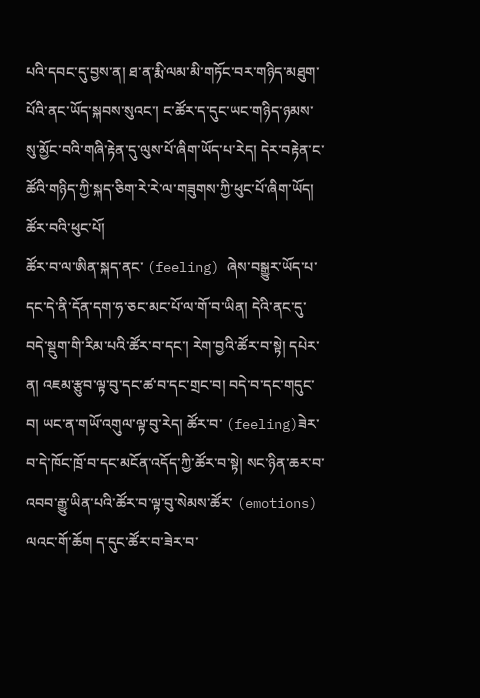པའི་དབང་དུ་བྱས་ན། ཐ་ན་རྨི་ལམ་མི་གཏོང་བར་གཉིད་མཐུག་པོའི་ནང་ཡོད་སྐབས་སུའང་། ང་ཚོར་ད་དུང་ཡང་གཉིད་ཉམས་སུ་མྱོང་བའི་གཞི་རྟེན་དུ་ལུས་པོ་ཞིག་ཡོད་པ་རེད། དེར་བརྟེན་ང་ཚོའི་གཉིད་ཀྱི་སྐད་ཅིག་རེ་རེ་ལ་གཟུགས་ཀྱི་ཕུང་པོ་ཞིག་ཡོད།
ཚོར་བའི་ཕུང་པོ།
ཚོར་བ་ལ་ཨིན་སྐད་ནང་ (feeling) ཞེས་བསྒྱུར་ཡོད་པ་དང་དེ་ནི་དོན་དག་ཧ་ཅང་མང་པོ་ལ་གོ་བ་ཡིན། དེའི་ནང་དུ་བདེ་སྡུག་གི་རིམ་པའི་ཚོར་བ་དང་། རེག་བྱའི་ཚོར་བ་སྟེ། དཔེར་ན། འཇམ་རྩུབ་ལྟ་བུ་དང་ཚ་བ་དང་གྲང་བ། བདེ་བ་དང་གདུང་བ། ཡང་ན་གཡོ་འགུལ་ལྟ་བུ་རེད། ཚོར་བ་ (feeling)ཟེར་བ་དེ་ཁོང་ཁྲོ་བ་དང་མངོན་འདོད་ཀྱི་ཚོར་བ་སྟེ། སང་ཉིན་ཆར་བ་འབབ་རྒྱུ་ཡིན་པའི་ཚོར་བ་ལྟ་བུ་སེམས་ཚོར་ (emotions) ལའང་གོ་ཆོག ད་དུང་ཚོར་བ་ཟེར་བ་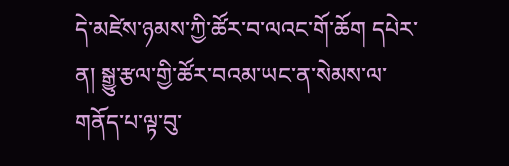དེ་མཛེས་ཉམས་ཀྱི་ཚོར་བ་ལའང་གོ་ཆོག དཔེར་ན། སྒྱུ་རྩལ་གྱི་ཚོར་བའམ་ཡང་ན་སེམས་ལ་གནོད་པ་ལྟ་བུ་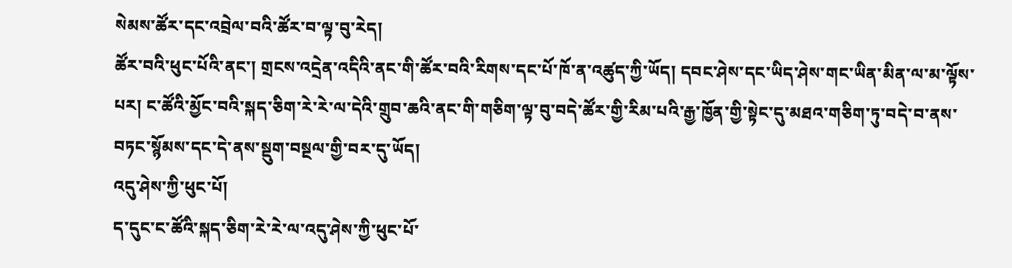སེམས་ཚོར་དང་འབྲེལ་བའི་ཚོར་བ་ལྟ་བུ་རེད།
ཚོར་བའི་ཕུང་པོའི་ནང་། གྲངས་འདྲེན་འདིའི་ནང་གི་ཚོར་བའི་རིགས་དང་པོ་ཁོ་ན་འཚུད་ཀྱི་ཡོད། དབང་ཤེས་དང་ཡིད་ཤེས་གང་ཡིན་མིན་ལ་མ་ལྟོས་པར། ང་ཚོའི་མྱོང་བའི་སྐད་ཅིག་རེ་རེ་ལ་དེའི་གྲུབ་ཆའི་ནང་གི་གཅིག་ལྟ་བུ་བདེ་ཚོར་གྱི་རིམ་པའི་རྒྱ་ཁྱོན་གྱི་སྟེང་དུ་མཐའ་གཅིག་ཏུ་བདེ་བ་ནས་བཏང་སྙོམས་དང་དེ་ནས་སྡུག་བསྔལ་གྱི་བར་དུ་ཡོད།
འདུ་ཤེས་ཀྱི་ཕུང་པོ།
ད་དུང་ང་ཚོའི་སྐད་ཅིག་རེ་རེ་ལ་འདུ་ཤེས་ཀྱི་ཕུང་པོ་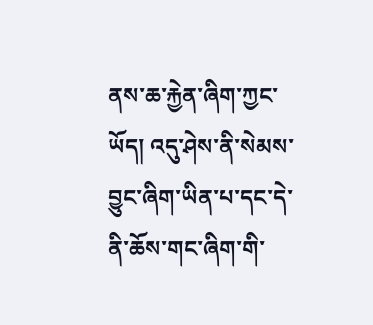ནས་ཆ་རྐྱེན་ཞིག་ཀྱང་ཡོད། འདུ་ཤེས་ནི་སེམས་བྱུང་ཞིག་ཡིན་པ་དང་དེ་ནི་ཆོས་གང་ཞིག་གི་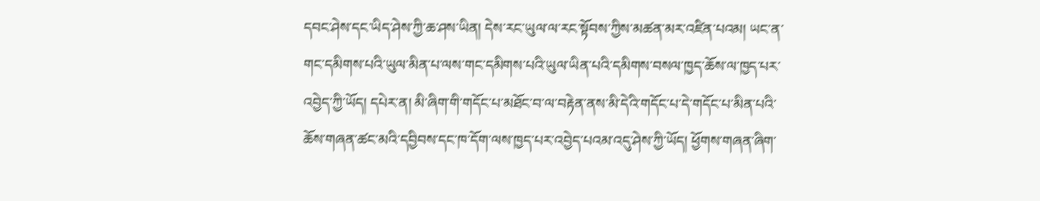དབང་ཤེས་དང་ཡིད་ཤེས་ཀྱི་ཆ་ཤས་ཡིན། དེས་རང་ཡུལ་ལ་རང་སྟོབས་ཀྱིས་མཚན་མར་འཛིན་པའམ། ཡང་ན་གང་དམིགས་པའི་ཡུལ་མིན་པ་ལས་གང་དམིགས་པའི་ཡུལ་ཡིན་པའི་དམིགས་བསལ་ཁྱད་ཆོས་ལ་ཁྱད་པར་འབྱེད་ཀྱི་ཡོད། དཔེར་ན། མི་ཞིག་གི་གདོང་པ་མཐོང་བ་ལ་བརྟེན་ནས་མི་དེའི་གདོང་པ་དེ་གདོང་པ་མིན་པའི་ཆོས་གཞན་ཚང་མའི་དབྱིབས་དང་ཁ་དོག་ལས་ཁྱད་པར་འབྱེད་པའམ་འདུ་ཤེས་ཀྱི་ཡོད། ཕྱོགས་གཞན་ཞིག་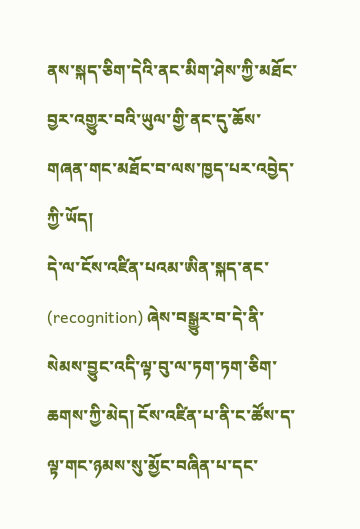ནས་སྐད་ཅིག་དེའི་ནང་མིག་ཤེས་ཀྱི་མཐོང་བྱར་འགྱུར་བའི་ཡུལ་གྱི་ནང་དུ་ཆོས་གཞན་གང་མཐོང་བ་ལས་ཁྱད་པར་འབྱེད་ཀྱི་ཡོད།
དེ་ལ་ངོས་འཛིན་པའམ་ཨིན་སྐད་ནང་ (recognition) ཞེས་བསྒྱུར་བ་དེ་ནི་སེམས་བྱུང་འདི་ལྟ་བུ་ལ་ཏག་ཏག་ཅིག་ཆགས་ཀྱི་མེད། ངོས་འཛིན་པ་ནི་ང་ཚོས་ད་ལྟ་གང་ཉམས་སུ་མྱོང་བཞིན་པ་དང་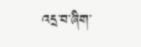འདྲ་བ་ཞིག་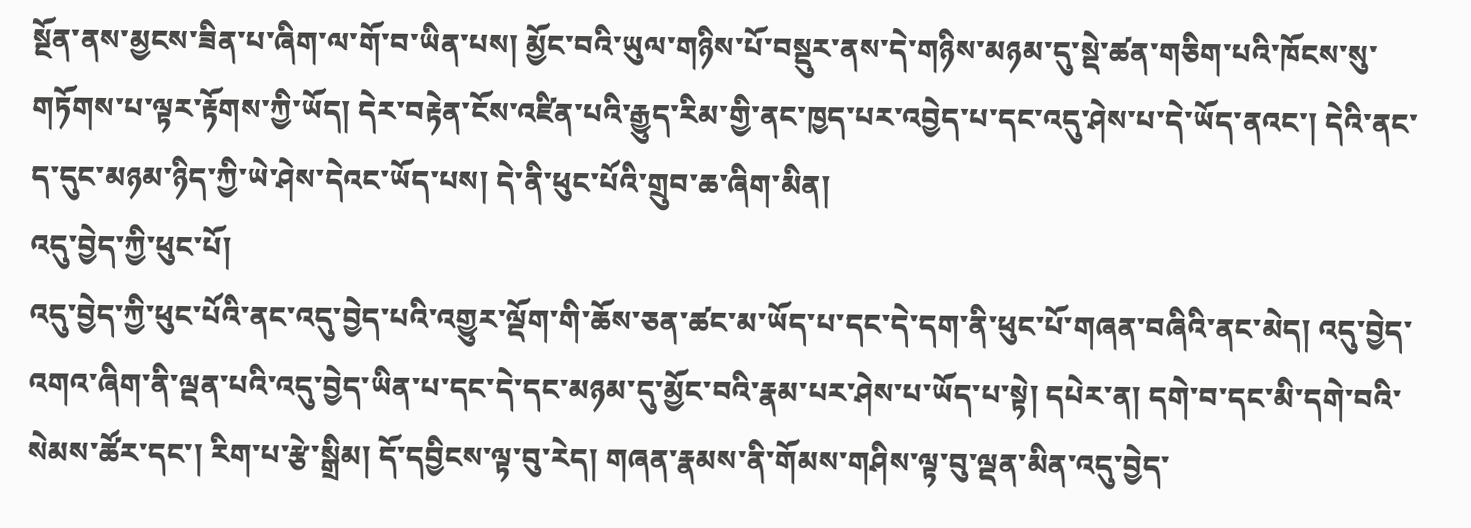སྔོན་ནས་མྱངས་ཟིན་པ་ཞིག་ལ་གོ་བ་ཡིན་པས། མྱོང་བའི་ཡུལ་གཉིས་པོ་བསྡུར་ནས་དེ་གཉིས་མཉམ་དུ་སྡེ་ཚན་གཅིག་པའི་ཁོངས་སུ་གཏོགས་པ་ལྟར་རྟོགས་ཀྱི་ཡོད། དེར་བརྟེན་ངོས་འཛིན་པའི་རྒྱུད་རིམ་གྱི་ནང་ཁྱད་པར་འབྱེད་པ་དང་འདུ་ཤེས་པ་དེ་ཡོད་ནའང་། དེའི་ནང་ད་དུང་མཉམ་ཉིད་ཀྱི་ཡེ་ཤེས་དེའང་ཡོད་པས། དེ་ནི་ཕུང་པོའི་གྲུབ་ཆ་ཞིག་མིན།
འདུ་བྱེད་ཀྱི་ཕུང་པོ།
འདུ་བྱེད་ཀྱི་ཕུང་པོའི་ནང་འདུ་བྱེད་པའི་འགྱུར་ལྡོག་གི་ཆོས་ཅན་ཚང་མ་ཡོད་པ་དང་དེ་དག་ནི་ཕུང་པོ་གཞན་བཞིའི་ནང་མེད། འདུ་བྱེད་འགའ་ཞིག་ནི་ལྡན་པའི་འདུ་བྱེད་ཡིན་པ་དང་དེ་དང་མཉམ་དུ་མྱོང་བའི་རྣམ་པར་ཤེས་པ་ཡོད་པ་སྟེ། དཔེར་ན། དགེ་བ་དང་མི་དགེ་བའི་སེམས་ཚོར་དང་། རིག་པ་རྩེ་སྒྲིམ། དོ་དབྱིངས་ལྟ་བུ་རེད། གཞན་རྣམས་ནི་གོམས་གཤིས་ལྟ་བུ་ལྡན་མིན་འདུ་བྱེད་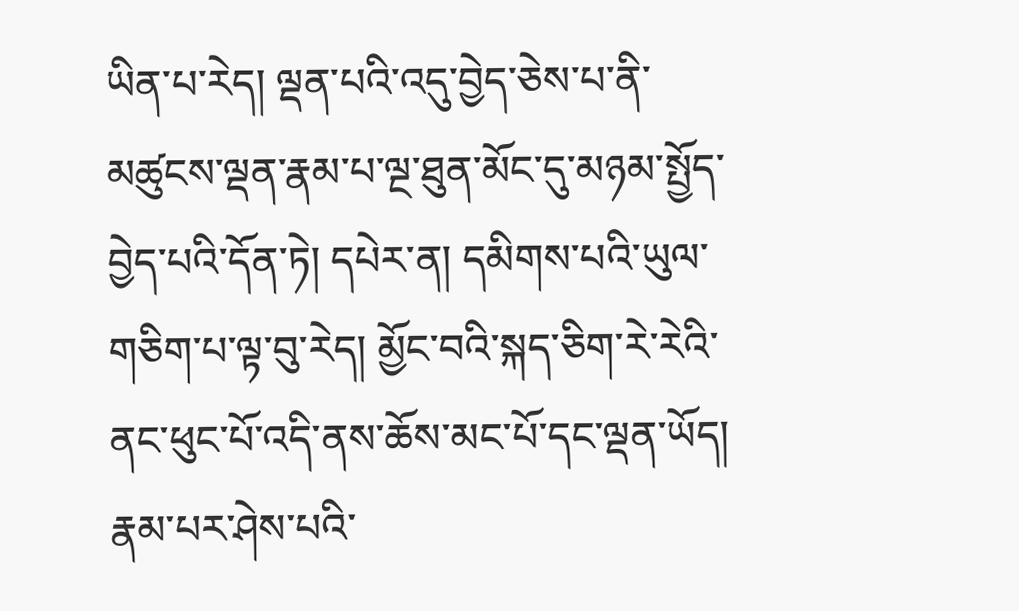ཡིན་པ་རེད། ལྡན་པའི་འདུ་བྱེད་ཅེས་པ་ནི་མཚུངས་ལྡན་རྣམ་པ་ལྔ་ཐུན་མོང་དུ་མཉམ་སྤྱོད་བྱེད་པའི་དོན་ཏེ། དཔེར་ན། དམིགས་པའི་ཡུལ་གཅིག་པ་ལྟ་བུ་རེད། མྱོང་བའི་སྐད་ཅིག་རེ་རེའི་ནང་ཕུང་པོ་འདི་ནས་ཆོས་མང་པོ་དང་ལྡན་ཡོད།
རྣམ་པར་ཤེས་པའི་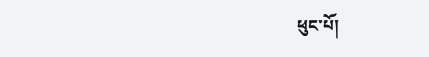ཕུང་པོ།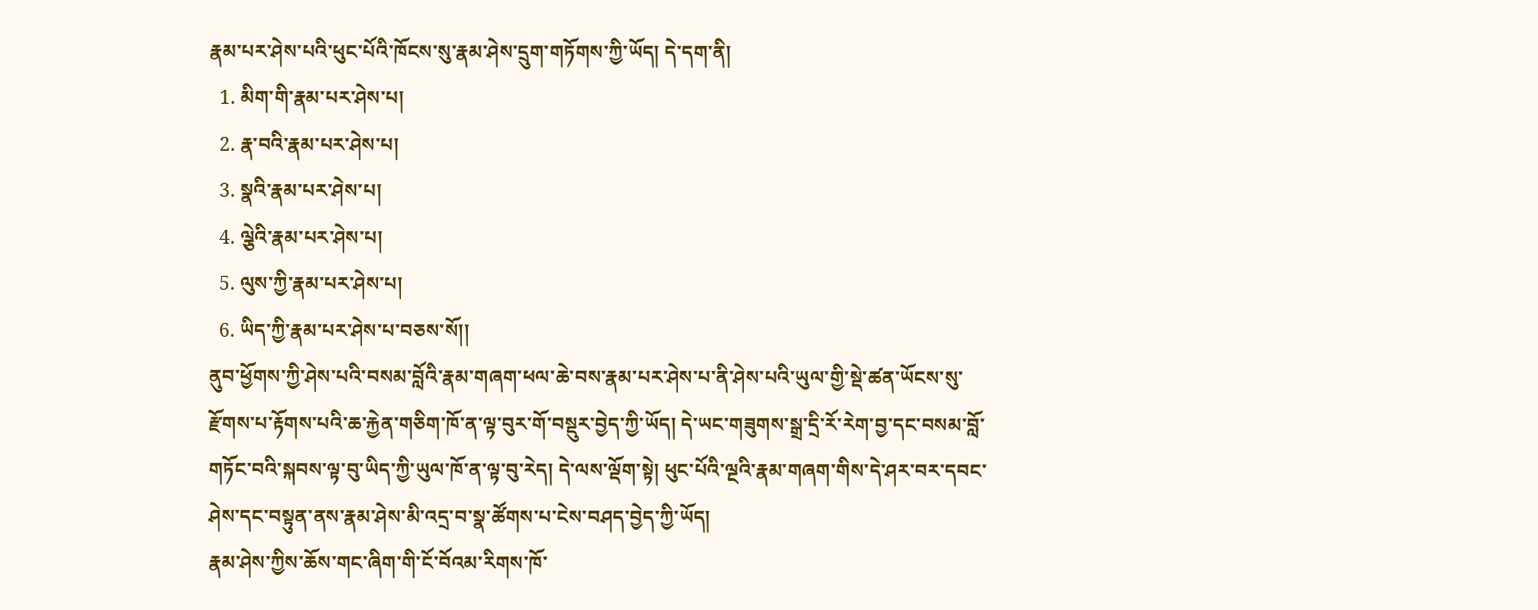རྣམ་པར་ཤེས་པའི་ཕུང་པོའི་ཁོངས་སུ་རྣམ་ཤེས་དྲུག་གཏོགས་ཀྱི་ཡོད། དེ་དག་ནི།
  1. མིག་གི་རྣམ་པར་ཤེས་པ།
  2. རྣ་བའི་རྣམ་པར་ཤེས་པ།
  3. སྣའི་རྣམ་པར་ཤེས་པ།
  4. ལྕེའི་རྣམ་པར་ཤེས་པ།
  5. ལུས་ཀྱི་རྣམ་པར་ཤེས་པ།
  6. ཡིད་ཀྱི་རྣམ་པར་ཤེས་པ་བཅས་སོ།།
ནུབ་ཕྱོགས་ཀྱི་ཤེས་པའི་བསམ་བློའི་རྣམ་གཞག་ཕལ་ཆེ་བས་རྣམ་པར་ཤེས་པ་ནི་ཤེས་པའི་ཡུལ་གྱི་སྡེ་ཚན་ཡོངས་སུ་རྫོགས་པ་རྟོགས་པའི་ཆ་རྐྱེན་གཅིག་ཁོ་ན་ལྟ་བུར་གོ་བསྡུར་བྱེད་ཀྱི་ཡོད། དེ་ཡང་གཟུགས་སྒྲ་དྲི་རོ་རེག་བྱ་དང་བསམ་བློ་གཏོང་བའི་སྐབས་ལྟ་བུ་ཡིད་ཀྱི་ཡུལ་ཁོ་ན་ལྟ་བུ་རེད། དེ་ལས་ལྡོག་སྟེ། ཕུང་པོའི་ལྔའི་རྣམ་གཞག་གིས་དེ་ཤར་བར་དབང་ཤེས་དང་བསྟུན་ནས་རྣམ་ཤེས་མི་འདྲ་བ་སྣ་ཚོགས་པ་ངེས་བཤད་བྱེད་ཀྱི་ཡོད།
རྣམ་ཤེས་ཀྱིས་ཆོས་གང་ཞིག་གི་ངོ་བོའམ་རིགས་ཁོ་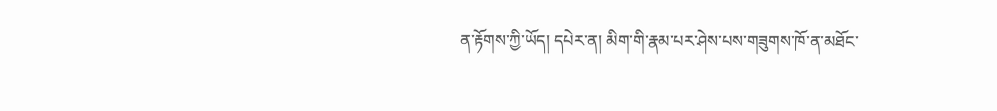ན་རྟོགས་ཀྱི་ཡོད། དཔེར་ན། མིག་གི་རྣམ་པར་ཤེས་པས་གཟུགས་ཁོ་ན་མཐོང་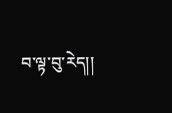བ་ལྟ་བུ་རེད།།